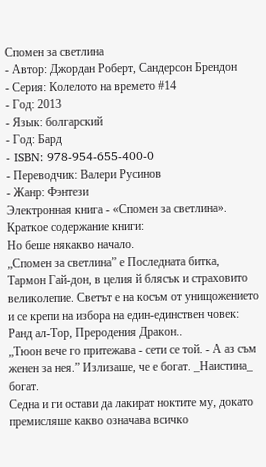Спомен за светлина
- Автор: Джордан Роберт, Сандерсон Брендон
- Серия: Колелото на времето #14
- Год: 2013
- Язык: болгарский
- Год: Бард
- ISBN: 978-954-655-400-0
- Переводчик: Валери Русинов
- Жанр: Фэнтези
Электронная книга - «Спомен за светлина». Краткое содержание книги:
Но беше някакво начало.
„Спомен за светлина” е Последната битка, Тармон Гай-дон, в целия й блясък и страховито великолепие. Светът е на косъм от унищожението и се крепи на избора на един-единствен човек: Ранд ал-Тор, Преродения Дракон..
„Тюон вече го притежава - сети се той. - А аз съм женен за нея.” Излизаше, че е богат. _Наистина_ богат.
Седна и ги остави да лакират ноктите му, докато премисляше какво означава всичко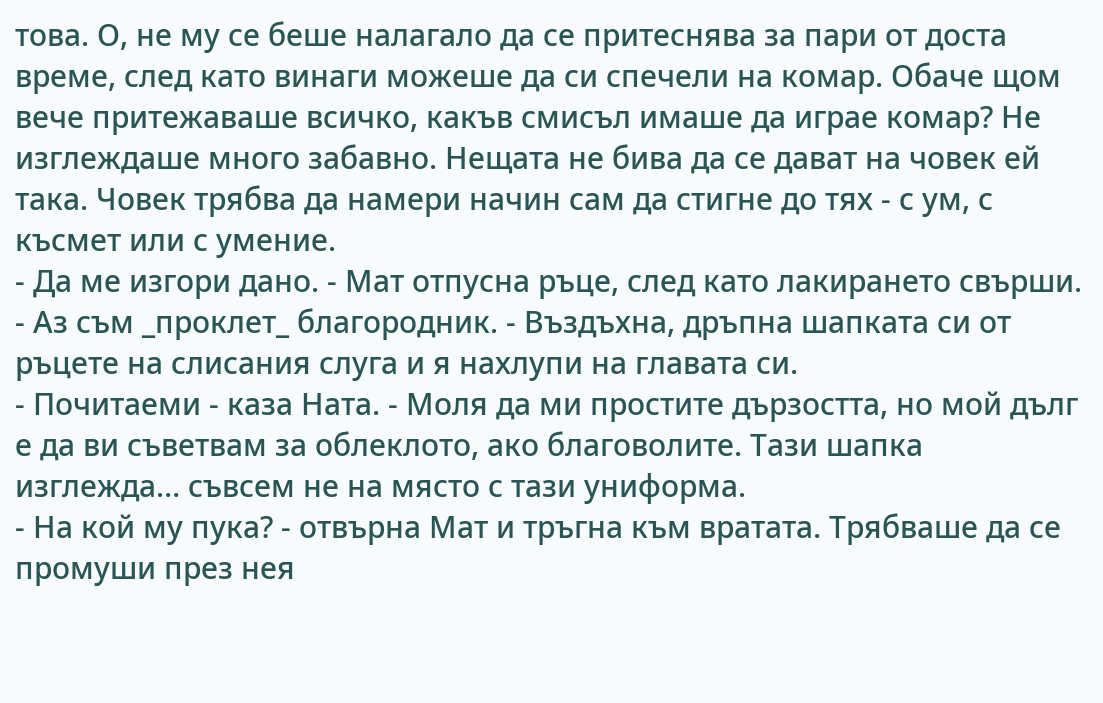това. О, не му се беше налагало да се притеснява за пари от доста време, след като винаги можеше да си спечели на комар. Обаче щом вече притежаваше всичко, какъв смисъл имаше да играе комар? Не изглеждаше много забавно. Нещата не бива да се дават на човек ей така. Човек трябва да намери начин сам да стигне до тях - с ум, с късмет или с умение.
- Да ме изгори дано. - Мат отпусна ръце, след като лакирането свърши. - Аз съм _проклет_ благородник. - Въздъхна, дръпна шапката си от ръцете на слисания слуга и я нахлупи на главата си.
- Почитаеми - каза Ната. - Моля да ми простите дързостта, но мой дълг е да ви съветвам за облеклото, ако благоволите. Тази шапка изглежда… съвсем не на място с тази униформа.
- На кой му пука? - отвърна Мат и тръгна към вратата. Трябваше да се промуши през нея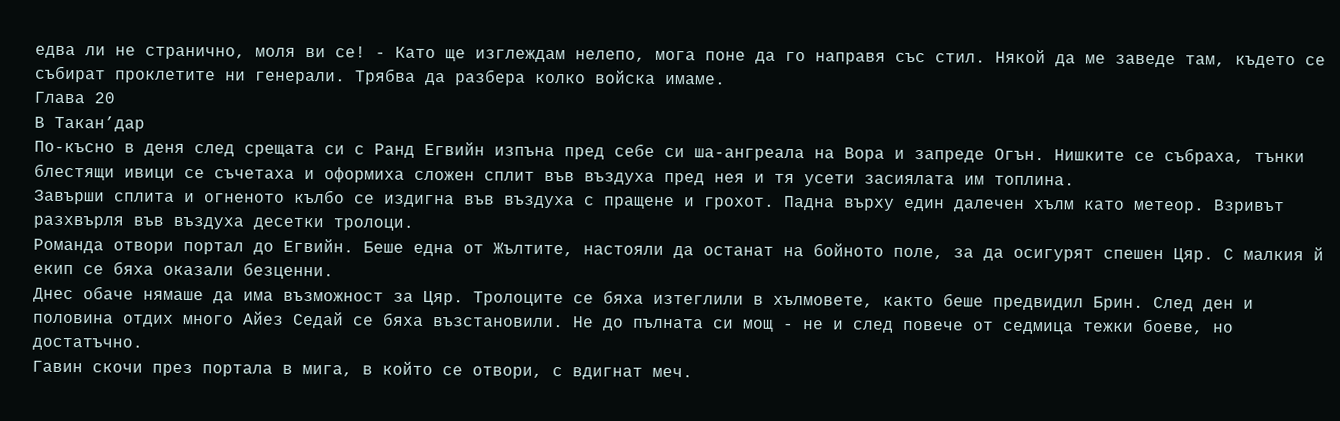едва ли не странично, моля ви се! - Като ще изглеждам нелепо, мога поне да го направя със стил. Някой да ме заведе там, където се събират проклетите ни генерали. Трябва да разбера колко войска имаме.
Глава 20
В Такан’дар
По-късно в деня след срещата си с Ранд Егвийн изпъна пред себе си ша-ангреала на Вора и запреде Огън. Нишките се събраха, тънки блестящи ивици се съчетаха и оформиха сложен сплит във въздуха пред нея и тя усети засиялата им топлина.
Завърши сплита и огненото кълбо се издигна във въздуха с пращене и грохот. Падна върху един далечен хълм като метеор. Взривът разхвърля във въздуха десетки тролоци.
Романда отвори портал до Егвийн. Беше една от Жълтите, настояли да останат на бойното поле, за да осигурят спешен Цяр. С малкия й екип се бяха оказали безценни.
Днес обаче нямаше да има възможност за Цяр. Тролоците се бяха изтеглили в хълмовете, както беше предвидил Брин. След ден и половина отдих много Айез Седай се бяха възстановили. Не до пълната си мощ - не и след повече от седмица тежки боеве, но достатъчно.
Гавин скочи през портала в мига, в който се отвори, с вдигнат меч.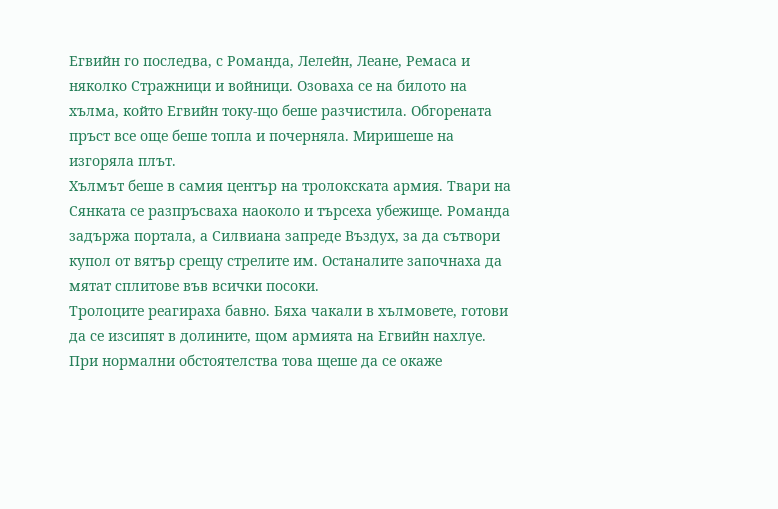Егвийн го последва, с Романда, Лелейн, Леане, Ремаса и няколко Стражници и войници. Озоваха се на билото на хълма, който Егвийн току-що беше разчистила. Обгорената пръст все още беше топла и почерняла. Миришеше на изгоряла плът.
Хълмът беше в самия център на тролокската армия. Твари на Сянката се разпръсваха наоколо и търсеха убежище. Романда задържа портала, а Силвиана запреде Въздух, за да сътвори купол от вятър срещу стрелите им. Останалите започнаха да мятат сплитове във всички посоки.
Тролоците реагираха бавно. Бяха чакали в хълмовете, готови да се изсипят в долините, щом армията на Егвийн нахлуе. При нормални обстоятелства това щеше да се окаже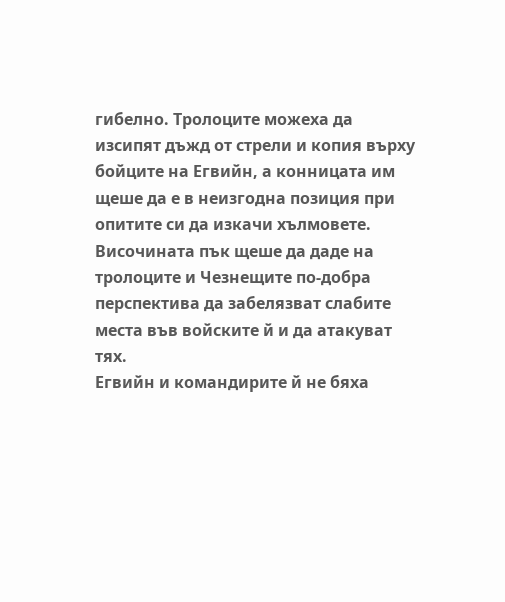гибелно. Тролоците можеха да изсипят дъжд от стрели и копия върху бойците на Егвийн, а конницата им щеше да е в неизгодна позиция при опитите си да изкачи хълмовете. Височината пък щеше да даде на тролоците и Чезнещите по-добра перспектива да забелязват слабите места във войските й и да атакуват тях.
Егвийн и командирите й не бяха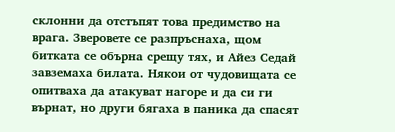склонни да отстъпят това предимство на врага. Зверовете се разпръснаха, щом битката се обърна срещу тях, и Айез Седай завземаха билата. Някои от чудовищата се опитваха да атакуват нагоре и да си ги върнат, но други бягаха в паника да спасят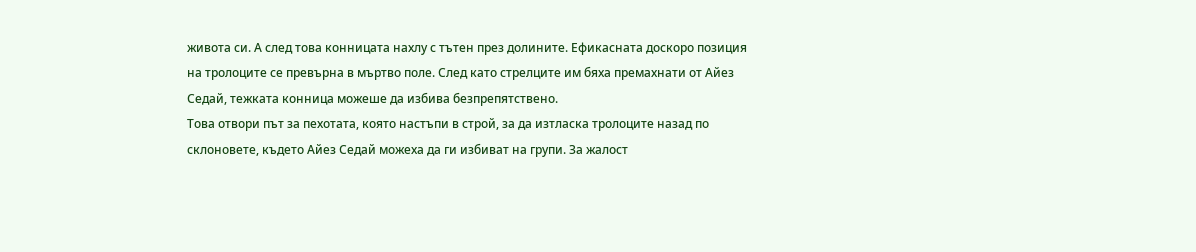живота си. А след това конницата нахлу с тътен през долините. Ефикасната доскоро позиция на тролоците се превърна в мъртво поле. След като стрелците им бяха премахнати от Айез Седай, тежката конница можеше да избива безпрепятствено.
Това отвори път за пехотата, която настъпи в строй, за да изтласка тролоците назад по склоновете, където Айез Седай можеха да ги избиват на групи. За жалост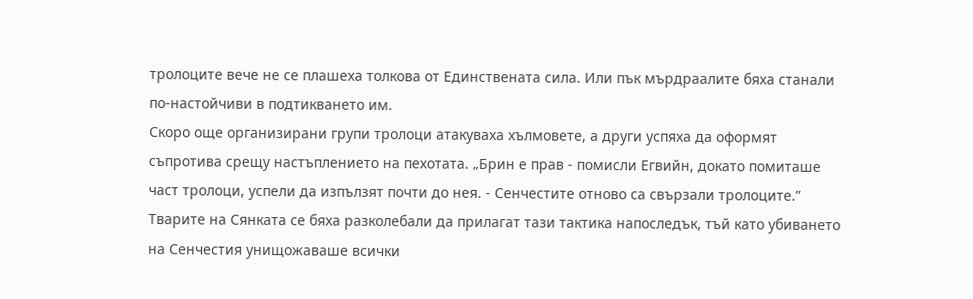тролоците вече не се плашеха толкова от Единствената сила. Или пък мърдраалите бяха станали по-настойчиви в подтикването им.
Скоро още организирани групи тролоци атакуваха хълмовете, а други успяха да оформят съпротива срещу настъплението на пехотата. „Брин е прав - помисли Егвийн, докато помиташе част тролоци, успели да изпълзят почти до нея. - Сенчестите отново са свързали тролоците.” Тварите на Сянката се бяха разколебали да прилагат тази тактика напоследък, тъй като убиването на Сенчестия унищожаваше всички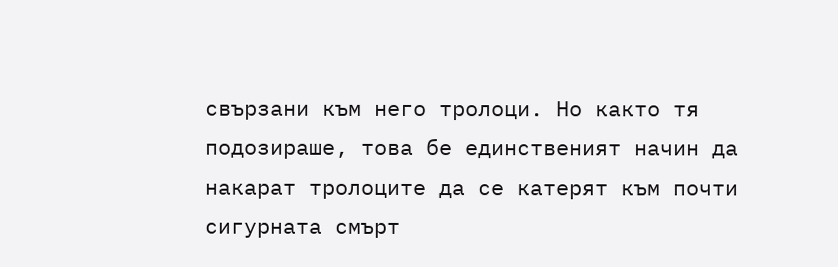свързани към него тролоци. Но както тя подозираше, това бе единственият начин да накарат тролоците да се катерят към почти сигурната смърт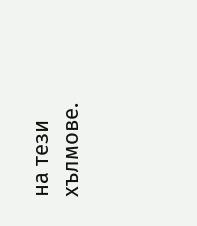на тези хълмове.